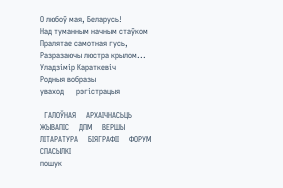О любоў мая, Беларусь!
Над туманным начным стаўком
Пралятае самотная гусь,
Разразаючы люстра крылом...
Уладзімір Караткевіч
Родныя вобразы
уваход      рэгiстрацыя

  ГАЛОЎНАЯ     АРХАІЧНАСЬЦЬ     ЖЫВАПІС     ДПМ     ВЕРШЫ     ЛІТАРАТУРА     БІЯГРАФІІ     ФОРУМ     СПАСЫЛКІ
пошук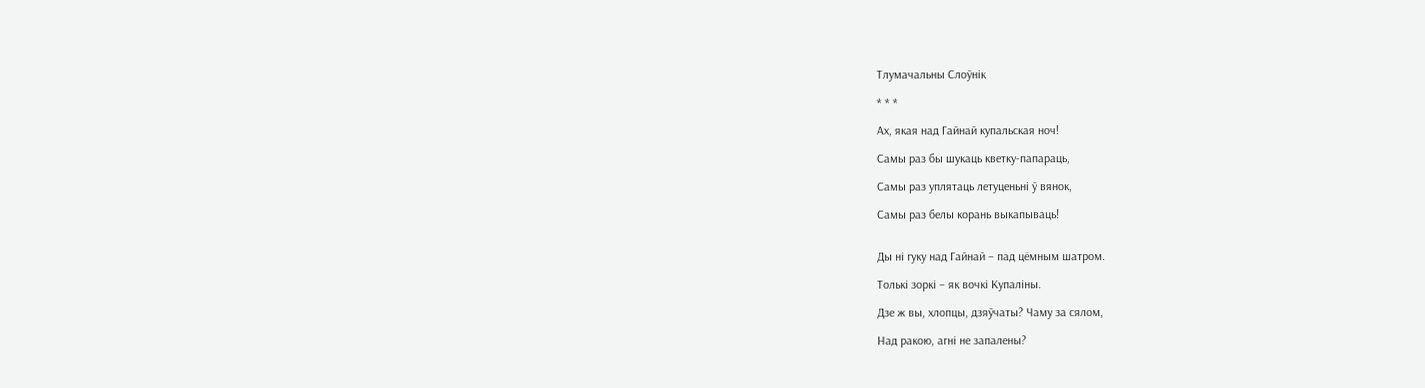Тлумачальны Слоўнік

* * *

Ах, якая над Гайнай купальская ноч!

Самы раз бы шукаць кветку-папараць,

Самы раз уплятаць летуценьні ў вянок,

Самы раз белы корань выкапываць!


Ды ні гуку над Гайнай – пад цёмным шатром.

Толькі зоркі – як вочкі Купаліны.

Дзе ж вы, хлопцы, дзяўчаты? Чаму за сялом,

Над ракою, агні не запалены?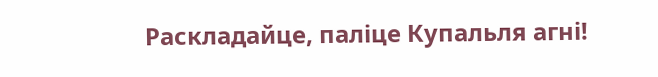Раскладайце, паліце Купальля агні!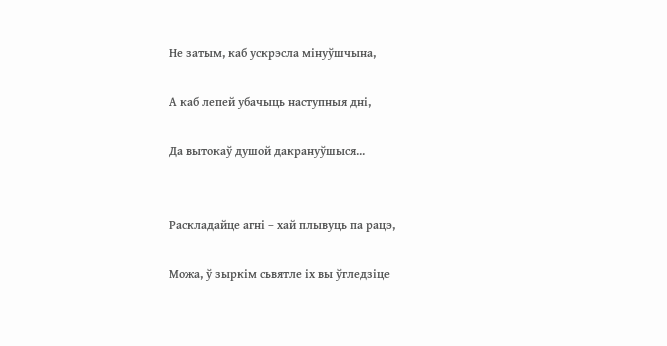Не затым, каб ускрэсла мінуўшчына,

А каб лепей убачыць наступныя дні,

Да вытокаў душой дакрануўшыся...


Раскладайце агні – хай плывуць па рацэ,

Можа, ў зыркім сьвятле іх вы ўгледзіце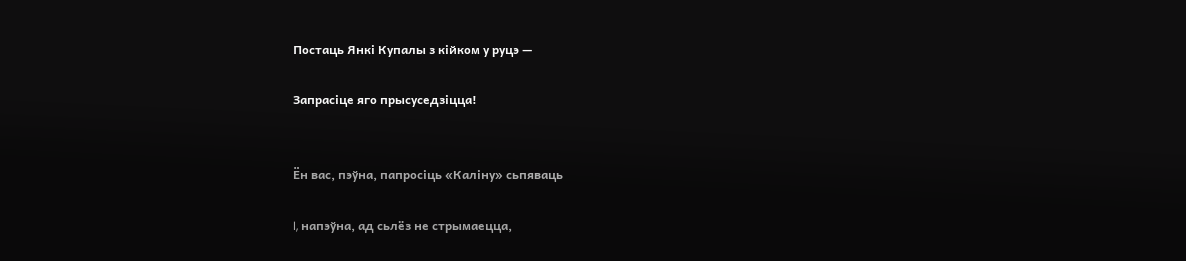Постаць Янкі Купалы з кійком у руцэ —

Запрасіце яго прысуседзіцца!


Ён вас, пэўна, папросіць «Каліну» сьпяваць

I, напэўна, ад сьлёз не стрымаецца,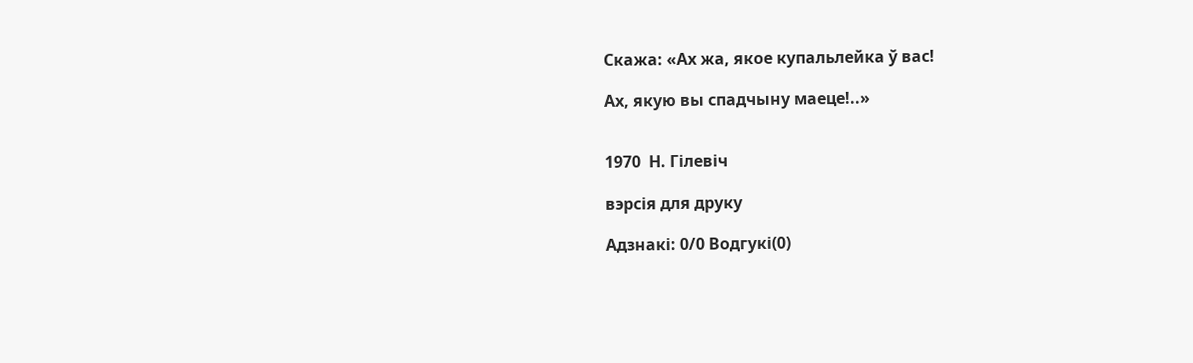Скажа: «Ах жа, якое купальлейка ў вас!

Ах, якую вы спадчыну маеце!..»


1970  Н. Гілевіч

вэрсія для друку

Адзнакi: 0/0 Водгукі(0)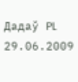Дадаў PL 29.06.2009